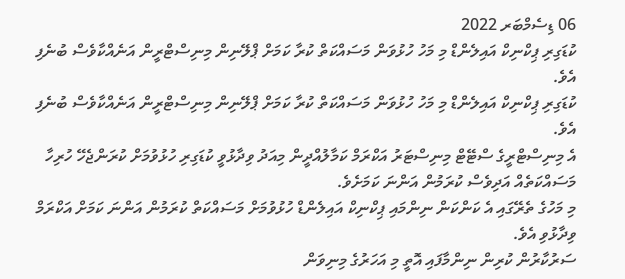06 ޑިސެމްބަރ 2022
ކުޑަގިރި ޕިކްނިކް އައިލެންޑް މި މަހު ހުޅުވަން މަސައްކަތް ކުރާ ކަމަށް ޕްލޭނިން މިނިސްޓްރީން އަނެއްކާވެސް ބުނެފި އެވެ.
ކުޑަގިރި ޕިކްނިކް އައިލެންޑް މި މަހު ހުޅުވަން މަސައްކަތް ކުރާ ކަމަށް ޕްލޭނިން މިނިސްޓްރީން އަނެއްކާވެސް ބުނެފި އެވެ.
އެ މިނިސްޓްރީގެ ސްޓޭޓް މިނިސްޓަރު އަކްރަމް ކަމާލުއްދީން މިއަދު ވިދާޅުވީ ކުޑަގިރި ހުޅުވުމަށް ކުރަންޖެހޭ ހުރިހާ މަސައްކަތެއް އަދިވެސް ކުރަމުން އަންނަ ކަމަށެވެ.
މި މަހުގެ ތެރޭގައި އެ ކަންކަން ނިންމައި ޕިކްނިކް އައިލެންޑް ހުޅުވުމަށް މަސައްކަތް ކުރަމުން އަންނަ ކަމަށް އަކްރަމް ވިދާޅުވި އެވެ.
ސަރުކާރުން ކުރިން ނިންމާފައި އޮތީ މި އަހަރުގެ މިނިވަން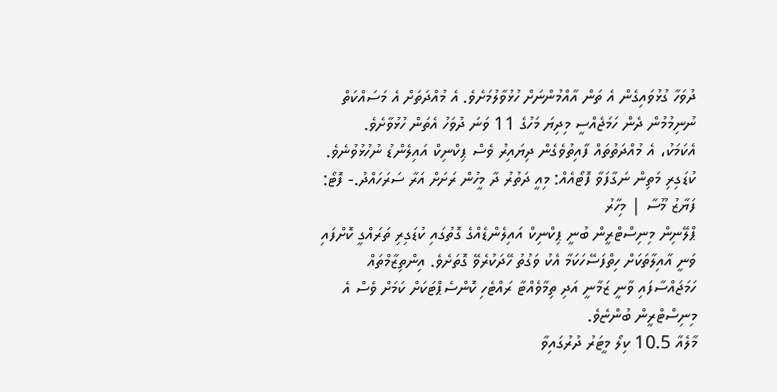ދުވަހާ ގުޅުވައިގެން އެ ތަން އާއްމުންނަށް ހުޅުވާލުމަށެވެ. އެ މުއްދަތަށް އެ މަސައްކަތް ނުނިމުމުން ދެން ހަމަޖެއްސީ މިދިޔަ މަހުގެ 11 ވަނަ ދުވަހު އެތަން ހުޅުވާށެވެ.
އެކަމަކު، އެ މުއްދަތުތައް ފާއިތުވެގެން ދިޔައިރު ވެސް ޕިކްނިކް އައިލެންޑު ނުހުޅުވުނެވެ.
ކުޑަގިރި މަތިން ނަގާފަވާ ފޮޓޯއެއް: މިއީ ދަތުރު ދާ މީހުން ރަށަށް އަރާ ސަރަހައްދު.- ފޮޓޯ: ފަޔާޒު މޫސާ | މިހާރު
ޕްލޭނިން މިނިސްޓްރީން ބުނީ ޕިކްނިކް އައިލެންޑެއްގެ ގޮތުގައި ކުޑަގިރި ތަރައްގީ ކޮށްފައި ވަނީ އާއިލާތަކަށް ހިތްފަސޭހަކަމާ އެކު ވަގުތު ހޭދަކުރެވޭ ގޮތަށެވެ. އިންތިޒާމްތައް ހަމަޖައްސާފައި ވާނީ ޒަމާނީ އަދި ތިމާވެއްޓާ ރައްޓެހި ކޮންސެޕްޓަކަށް ކަމަށް ވެސް އެ މިނިސްޓްރީން ބުންޏެވެ.
މާލެއާ 10.5 ކިލޯ މީޓަރު ދުރުގައިވާ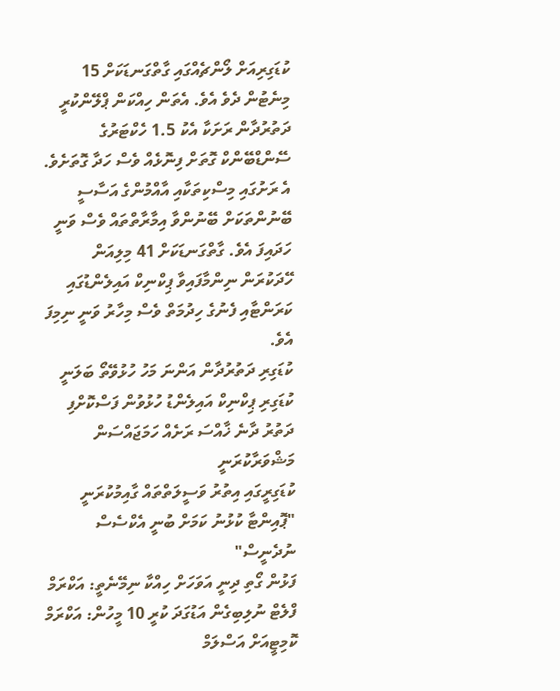ކުޑަގިރިއަށް ލޯންޗެއްގައި ގާތްގަނޑަކަށް 15 މިނެޓުން ދެވެ އެވެ. އެތަން ހިއްކަން ޕްލޭންކުރީ ދަތުރުދާން ރަށަކާ އެކު 1.5 ހެކްޓަރުގެ ސޭންޑްބޭންކް ގޮތަށް ފިނޮޅެއް ވެސް ހަދާ ގޮތަށެވެ.
އެ ރަށުގައި މިސްކިތަކާއި އާއްމުންގެ އަސާސީ ބޭނުންތަކަށް ބޭނުންވާ އިމާރާތްތައް ވެސް ވަނީ ހަދައިފަ އެވެ. ގާތްގަނޑަކަށް 41 މިލިއަން ހޭދަކުރަން ނިންމާފައިވާ ޕިކްނިކް އައިލެންޑުގައި ކަރަންޓާއި ފެނުގެ ހިދުމަތް ވެސް މިހާރު ވަނީ ނިމިފަ އެވެ.
ކުޑަގިރި ދަތުރުދާން އަންނަ މަހު ހުޅުވޭތޯ ބަލަނީ
ކުޑަގިރި ޕިކްނިކް އައިލެންޑު ހުޅުވުން ފަސްކޮށްފި
ދަތުރު ދާނެ ޚާއްސަ ރަށެއް ހަމަޖައްސަން މަޝްވަރާކުރަނީ
ކުޑަގިރީގައި އިތުރު ވަސީލަތްތައް ގާއިމުކުރަނީ
"ޕޮއިންޓާ ކުޅުނު ކަމަށް ބުނީ އެކްސެސް ނުދެނީސް"
ފަޅުން ގޯތި ދިނީ އަވަހަށް ހިއްކާ ނިމޭނެތީ: އަކްރަމް
ފްލެޓް ނުލިބިގެން އަޑުގަދަ ކުރީ 10 މީހުން: އަކްރަމް
ކޮމިޓީއަށް އަސްލަމް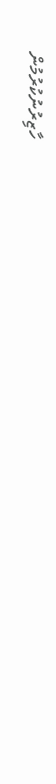ހާޒިރުނުކުރުމުން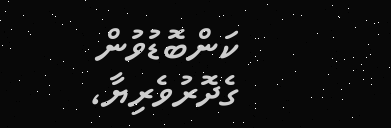ކަންބޮޑުވުން
ގެދޮރުވެރިޔާ،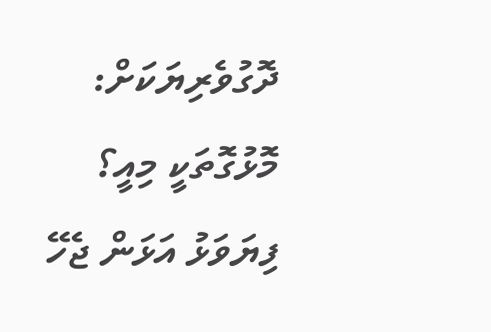ދޮގުވެރިޔަކަށް: މޮޅުގޮތަކީ މިއީ؟
ފިޔަވަޅު އަޅަން ޖެހޭ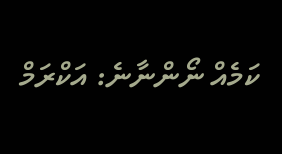ކަމެއް ނޯންނާނެ: އަކްރަމް